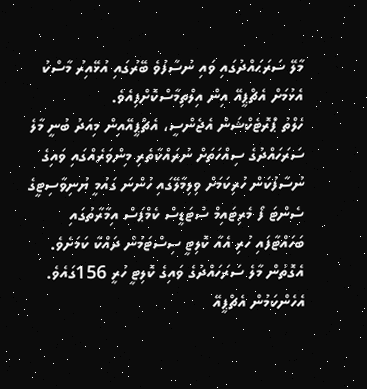މާލޭ ސަރަޙައްދުގައި ވައި ނުސާފުވެ ބޭރުގައި އުޅޭއިރު މާސްކު އެޅުމަށް އެޗްޕީއޭ އިން އިލްތިމާސްކޮށްފިއެވެ.
ހެލްތު ޕްރޮޓެކްޝަން އެޖެންސީ، އެޗްޕީއޭއިން މިއަދު ބުނީ މާލެ ސަރަހައްދުގެ ސިއްހަތަށް ނުރައްކާތެރި މިންވަރެއްގައި ވައިގެ ނުސާފުކަން ހުރިކަމަށް ވިލިމާލޭގައި ހުންނަ ގައުމީ ޔުނިވާސިޓީގެ ސެންޓަ ފޯ މެރިޓައިމް ސްޓަޑީސް ކެމްޕަސް އިމާރާތުގައި ބަހައްޓާފައި ހުރި އެއާ ކޮލިޓީ ސިސްޓަމުން ދައްކާ ކަމަށެވެ.
އެގޮތުން މާލެ ސަރަހައްދުގެ ވައިގެ ކޮލިޓީ ހުރީ 156ގައެވެ.
އެހެންކަމުން އެޗްޕީއޭ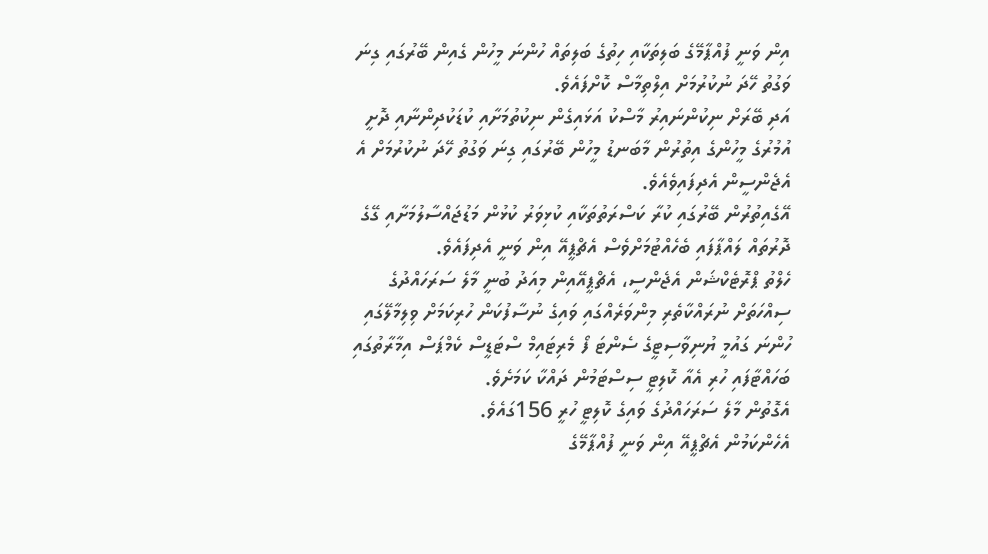އިން ވަނީ ފުއްޕާމޭގެ ބަލިތަކާއި ހިތުގެ ބަލިތައް ހުންނަ މީހުން ގެއިން ބޭރުގައި ގިނަ ވަގުތު ހޭދަ ނުކުރުމަށް އިލްތިމާސް ކޮށްފައެވެ.
އަދި ބޭރަށް ނިކުންނައިރު މާސްކު އަޅައިގެން ނިކުތުމަށާއި ކުޑަކުދިންނާއި ދޮށީ އުމުރުގެ މީހުންގެ އިތުރުން މާބަނޑު މީހުން ބޭރުގައި ގިނަ ވަގުތު ހޭދަ ނުކުރުމަށް އެ އެޖެންސީން އެދިފައިވެއެވެ.
އޭގެއިތުރުން ބޭރުގައި ކުރާ ކަސްރަތުތަކާއި ކުޅިވަރު ކުޅުން މަޑުޖައްސާލުމަށާއި ގޭގެ ދޮރުތައް ލައްޕާފައި ބެހެއްޓުމަށްވެސް އެޗްޕީއޭ އިން ވަނީ އެދިފައެވެ.
ހެލްތު ޕްރޮޓެކްޝަން އެޖެންސީ، އެޗްޕީއޭއިން މިއަދު ބުނީ މާލެ ސަރަހައްދުގެ ސިއްހަތަށް ނުރައްކާތެރި މިންވަރެއްގައި ވައިގެ ނުސާފުކަން ހުރިކަމަށް ވިލިމާލޭގައި ހުންނަ ގައުމީ ޔުނިވާސިޓީގެ ސެންޓަ ފޯ މެރިޓައިމް ސްޓަޑީސް ކެމްޕަސް އިމާރާތުގައި ބަހައްޓާފައި ހުރި އެއާ ކޮލިޓީ ސިސްޓަމުން ދައްކާ ކަމަށެވެ.
އެގޮތުން މާލެ ސަރަހައްދުގެ ވައިގެ ކޮލިޓީ ހުރީ 156ގައެވެ.
އެހެންކަމުން އެޗްޕީއޭ އިން ވަނީ ފުއްޕާމޭގެ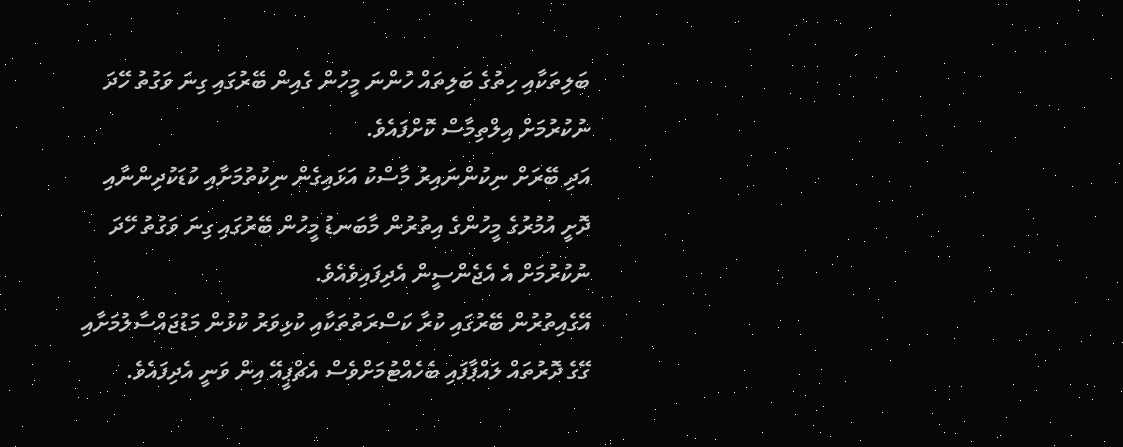ބަލިތަކާއި ހިތުގެ ބަލިތައް ހުންނަ މީހުން ގެއިން ބޭރުގައި ގިނަ ވަގުތު ހޭދަ ނުކުރުމަށް އިލްތިމާސް ކޮށްފައެވެ.
އަދި ބޭރަށް ނިކުންނައިރު މާސްކު އަޅައިގެން ނިކުތުމަށާއި ކުޑަކުދިންނާއި ދޮށީ އުމުރުގެ މީހުންގެ އިތުރުން މާބަނޑު މީހުން ބޭރުގައި ގިނަ ވަގުތު ހޭދަ ނުކުރުމަށް އެ އެޖެންސީން އެދިފައިވެއެވެ.
އޭގެއިތުރުން ބޭރުގައި ކުރާ ކަސްރަތުތަކާއި ކުޅިވަރު ކުޅުން މަޑުޖައްސާލުމަށާއި ގޭގެ ދޮރުތައް ލައްޕާފައި ބެހެއްޓުމަށްވެސް އެޗްޕީއޭ އިން ވަނީ އެދިފައެވެ.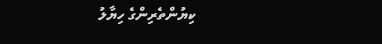ކިޔުންތެރިންގެ ހިޔާލު